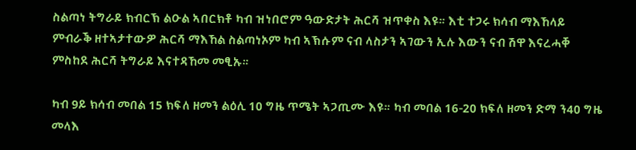ስልጣነ ትግራይ ክብርኽ ልዑል ኣበርክቶ ካብ ዝነበሮም ዓውድታት ሕርሻ ዝጥቀስ እዩ። እቲ ተጋሩ ክሳብ ማእኸላይ ምብራቕ ዘተኣታተውዎ ሕርሻ ማእኸል ስልጣነኦም ካብ ኣኽሱም ናብ ላስታን ኣገውን ኢሉ እውን ናብ ሽዋ እናረሓቐ ምስከደ ሕርሻ ትግራይ እናተዳኸመ መፂኡ።

ካብ 9ይ ክሳብ መበል 15 ክፍለ ዘመን ልዕሊ 10 ግዜ ጥሜት ኣጋጢሙ እዩ። ካብ መበል 16-20 ክፍለ ዘመን ድማ ን40 ግዜ መላእ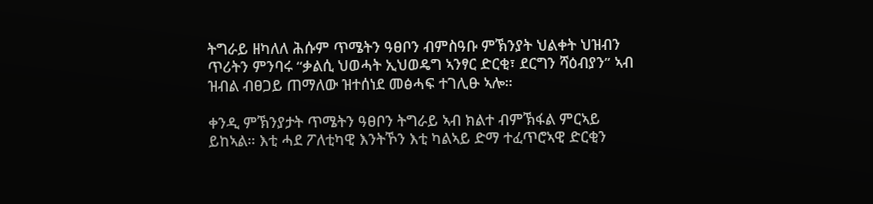ትግራይ ዘካለለ ሕሱም ጥሜትን ዓፀቦን ብምስዓቡ ምኽንያት ህልቀት ህዝብን ጥሪትን ምንባሩ “ቃልሲ ህወሓት ኢህወዴግ ኣንፃር ድርቂ፣ ደርግን ሻዕብያን” ኣብ ዝብል ብፀጋይ ጠማለው ዝተሰነደ መፅሓፍ ተገሊፁ ኣሎ።

ቀንዲ ምኽንያታት ጥሜትን ዓፀቦን ትግራይ ኣብ ክልተ ብምኽፋል ምርኣይ ይከኣል። እቲ ሓደ ፖለቲካዊ እንትኾን እቲ ካልኣይ ድማ ተፈጥሮኣዊ ድርቂን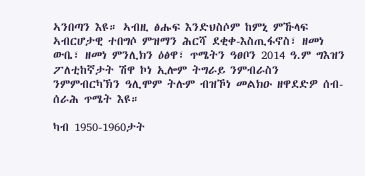ኣንበጣን እዩ። ኣብዚ ፅሑፍ እንድህስሶም ከምኒ ምኹላፍ ኣብርሆታዊ ተበግሶ ምዝማን ሕርሻ ደቂቀ-እስጢፋኖስ፣ ዘመነ ውቤ፣ ዘመነ ምንሊክን ዕፅዋ፣ ጥሜትን ዓፀቦን 2014 ዓ.ም ግእዝን ፖለቲከኛታት ሽዋ ኮነ ኢሎም ትግራይ ንምብራስን ንምምብርካኽን ዓሊሞም ትሉም ብዝኾነ መልክዑ ዘዋደድዎ ሰብ-ሰራሕ ጥሜት እዩ።

ካብ 1950-1960ታት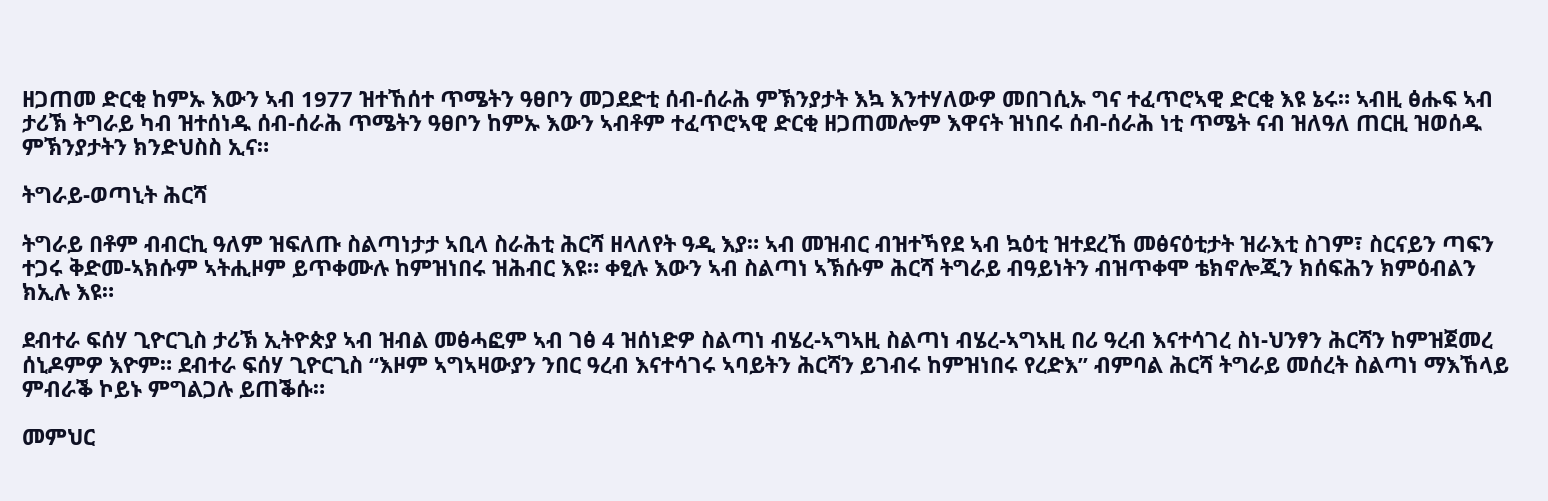ዘጋጠመ ድርቂ ከምኡ እውን ኣብ 1977 ዝተኸሰተ ጥሜትን ዓፀቦን መጋደድቲ ሰብ-ሰራሕ ምኽንያታት እኳ እንተሃለውዎ መበገሲኡ ግና ተፈጥሮኣዊ ድርቂ እዩ ኔሩ። ኣብዚ ፅሑፍ ኣብ ታሪኽ ትግራይ ካብ ዝተሰነዱ ሰብ-ሰራሕ ጥሜትን ዓፀቦን ከምኡ እውን ኣብቶም ተፈጥሮኣዊ ድርቂ ዘጋጠመሎም እዋናት ዝነበሩ ሰብ-ሰራሕ ነቲ ጥሜት ናብ ዝለዓለ ጠርዚ ዝወሰዱ ምኽንያታትን ክንድህስስ ኢና።

ትግራይ-ወጣኒት ሕርሻ

ትግራይ በቶም ብብርኪ ዓለም ዝፍለጡ ስልጣነታታ ኣቢላ ስራሕቲ ሕርሻ ዘላለየት ዓዲ እያ። ኣብ መዝብር ብዝተኻየደ ኣብ ኳዕቲ ዝተደረኸ መፅናዕቲታት ዝራእቲ ስገም፣ ስርናይን ጣፍን ተጋሩ ቅድመ-ኣክሱም ኣትሒዞም ይጥቀሙሉ ከምዝነበሩ ዝሕብር እዩ። ቀፂሉ እውን ኣብ ስልጣነ ኣኽሱም ሕርሻ ትግራይ ብዓይነትን ብዝጥቀሞ ቴክኖሎጂን ክሰፍሕን ክምዕብልን ክኢሉ እዩ።

ደብተራ ፍሰሃ ጊዮርጊስ ታሪኽ ኢትዮጵያ ኣብ ዝብል መፅሓፎም ኣብ ገፅ 4 ዝሰነድዎ ስልጣነ ብሄረ-ኣግኣዚ ስልጣነ ብሄረ-ኣግኣዚ በሪ ዓረብ እናተሳገረ ስነ-ህንፃን ሕርሻን ከምዝጀመረ ሰኒዶምዎ እዮም። ደብተራ ፍሰሃ ጊዮርጊስ “እዞም ኣግኣዛውያን ንበር ዓረብ እናተሳገሩ ኣባይትን ሕርሻን ይገብሩ ከምዝነበሩ የረድእ” ብምባል ሕርሻ ትግራይ መሰረት ስልጣነ ማእኸላይ ምብራቕ ኮይኑ ምግልጋሉ ይጠቕሱ።

መምህር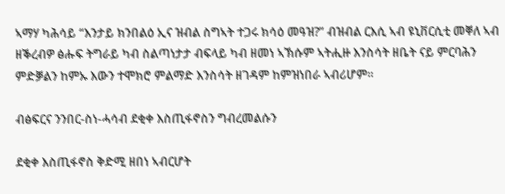ኣማሃ ካሕሳይ “እንታይ ክንበልዕ ኢና ዝብል ስግኣት ተጋሩ ክሳዕ መዓዝ?” ብዝብል ርእሲ ኣብ ዩኒቨርሲቲ መቐለ ኣብ ዘቕረብዎ ፅሑፍ ትግራይ ካብ ስልጣነታታ ብፍላይ ካብ ዘመነ ኣኽሱም ኣትሒዙ እንስሳት ዘቤት ናይ ምርባሕን ምድቓልን ከምኡ እውን ተሞክሮ ምልማድ እንስሳት ዘገዳም ከምዝነበራ ኣብሪሆም።

ብፅፍርና ንንበር-ስነ-ሓሳብ ደቂቀ እስጢፋኖስን ግብረመልሱን

ደቂቀ እስጢፋኖስ ቅድሚ ዘበነ ኣብርሆት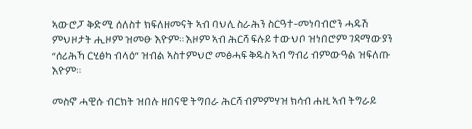ኣውሮፓ ቅድሚ ሰለስተ ክፍለዘመናት ኣብ ባህሊ ስራሕን ስርዓተ-መነባብሮን ሓዱሽ ምህዞታት ሒዞም ዝመፁ እዮም። እዞም ኣብ ሕርሻ ፍሉይ ተውህቦ ዝነበሮም ገዳማውያን “ሰሪሕኻ ርሂፅካ ብላዕ” ዝብል ኣስተምህሮ መፅሓፍ ቅዱስ ኣብ ግብሪ ብምውዓል ዝፍለጡ እዮም።

መስኖ ሓዊሱ ብርክት ዝበሉ ዘበናዊ ትግበራ ሕርሻ ብምምሃዝ ክሳብ ሐዚ ኣብ ትግራይ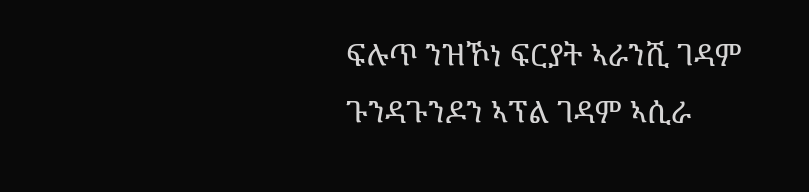ፍሉጥ ንዝኾነ ፍርያት ኣራንሺ ገዳም ጉንዳጉንዶን ኣፕል ገዳም ኣሲራ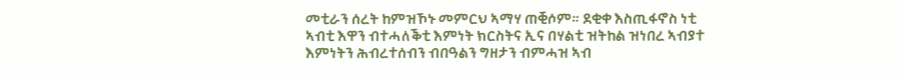መቲራን ሰረት ከምዝኾኑ መምርህ ኣማሃ ጠቒሶም። ደቂቀ እስጢፋኖስ ነቲ ኣብቲ እዋን ብተሓለቕቲ እምነት ክርስትና ኢና በሃልቲ ዝትከል ዝነበረ ኣብያተ እምነትን ሕብረተሰብን ብበዓልን ግዘታን ብምሓዝ ኣብ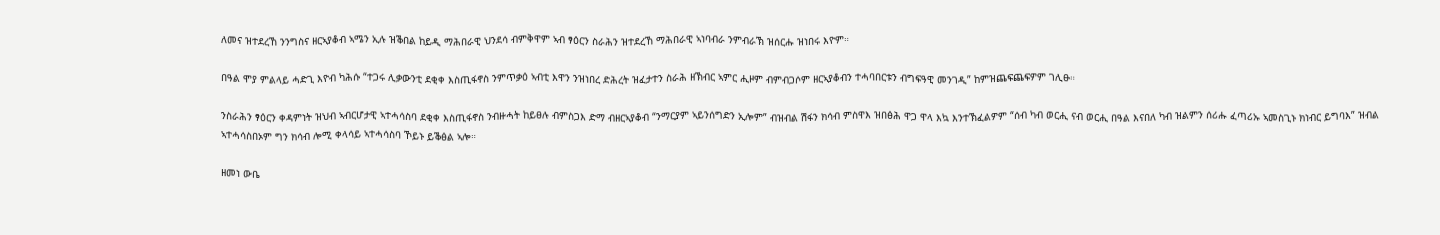ለመና ዝተደረኸ ንንግስና ዘርኣያቆብ ኣሜን ኢሉ ዝቕበል ከይዲ ማሕበራዊ ህንደሳ ብምቅዋም ኣብ ፃዕርን ስራሕን ዝተደረኸ ማሕበራዊ ኣነባብራ ንምብራኽ ዝሰርሑ ዝነበሩ እዮም።

በዓል ሞያ ምልላይ ሓድጊ እዮብ ካሕሱ “ተጋሩ ሊቃውንቲ ደቂቀ እስጢፋኖስ ንምጥቃዕ ኣብቲ እዋን ንዝነበረ ድሕረት ዝፈታተን ስራሕ ዘኽብር ኣምር ሒዞም ብምብጋሶም ዘርኣያቆብን ተሓባበርቱን ብግፍዓዊ መንገዲ” ከምዝጨፍጨፍዎም ገሊፁ።

ንስራሕን ፃዕርን ቀዳምነት ዝህብ ኣብርሆታዊ ኣተሓሳስባ ደቂቀ እስጢፋኖስ ንብዙሓት ከይፀሉ ብምስጋእ ድማ ብዘርኣያቆብ “ንማርያም ኣይንሰግድን ኢሎም” ብዝብል ሽፋን ክሳብ ምስዋእ ዝበፅሕ ዋጋ ዋላ እኳ እንተኽፈልዎም “ሰብ ካብ ወርሒ ናብ ወርሒ በዓል እናበለ ካብ ዝልምን ሰሪሑ ፈጣሪኡ ኣመስጊኑ ክነብር ይግባእ” ዝብል ኣተሓሳስበኦም ግን ክሳብ ሎሚ ቀላሳይ ኣተሓሳስባ ኾይኑ ይቕፅል ኣሎ።

ዘመነ ውቤ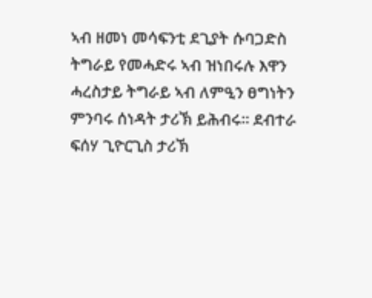ኣብ ዘመነ መሳፍንቲ ደጊያት ሱባጋድስ ትግራይ የመሓድሩ ኣብ ዝነበሩሉ እዋን ሓረስታይ ትግራይ ኣብ ለምዒን ፀግነትን ምንባሩ ሰነዳት ታሪኽ ይሕብሩ። ደብተራ ፍሰሃ ጊዮርጊስ ታሪኽ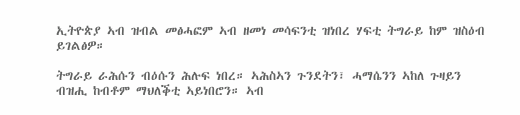ኢትዮጵያ ኣብ ዝብል መፅሓፎም ኣብ ዘመነ መሳፍንቲ ዝነበረ ሃፍቲ ትግራይ ከም ዝስዕብ ይገልፅዎ።

ትግራይ ራሕሱን ብዕሱን ሕሉፍ ነበረ። ኣሕስኣን ጉንደትን፣ ሓማሴንን ኣከለ ጉዛይን ብዝሒ ከብቶም ማህለቕቲ ኣይነበሮን። ኣብ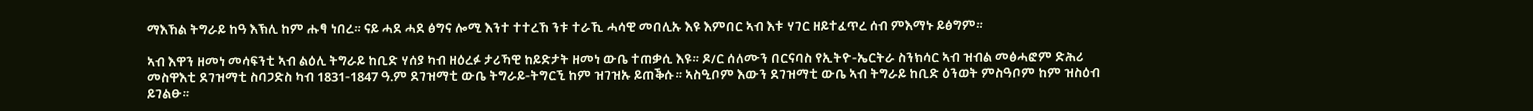ማእኸል ትግራይ ከዓ እኽሊ ከም ሑፃ ነበረ። ናይ ሓደ ሓደ ፅግና ሎሚ እንተ ተተረኸ ንቱ ተራኺ ሓሳዊ መበሊኡ እዩ እምበር ኣብ እቱ ሃገር ዘይተፈጥረ ሰብ ምእማኑ ይፅግም።

ኣብ እዋን ዘመነ መሳፍንቲ ኣብ ልዕሊ ትግራይ ከቢድ ሃሰያ ካብ ዘዕረፉ ታሪኻዊ ከይድታት ዘመነ ውቤ ተጠቃሲ እዩ። ዶ/ር ሰለሙን በርናባስ የኢትዮ-ኤርትራ ስንክሳር ኣብ ዝብል መፅሓፎም ድሕሪ መስዋእቲ ደገዝማቲ ስባጋድስ ካብ 1831-1847 ዓ.ም ደገዝማቲ ውቤ ትግራይ-ትግርኚ ከም ዝገዝኡ ይጠቕሱ። ኣስዒቦም እውን ደገዝማቲ ውቤ ኣብ ትግራይ ከቢድ ዕንወት ምስዓቦም ከም ዝስዕብ ይገልፁ።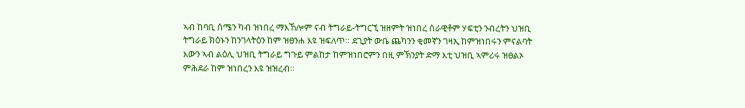ኣብ ከባቢ ሰሜን ካብ ዝነበረ ማእኸሎም ናብ ትግራይ-ትግርኚ ዝዘምት ዝነበረ ሰራዊቶም ሃፍቲን ንብረትን ህዝቢ ትግራይ ክዕኑን ከንገላትዕን ከም ዝፀንሐ እዩ ዝፍለጥ። ደጊያት ውቤ ጨካንን ቂመኛን ገዛኢ ከምዝነበሩን ምናልባት እውን ኣብ ልዕሊ ህዝቢ ትግራይ ግጉይ ምልከታ ከምዝነበሮምን በዚ ምኽንያት ድማ እቲ ህዝቢ ኣምሪሩ ዝፀልኦ ምሕደራ ከም ዝነበረን እዩ ዝዝረብ።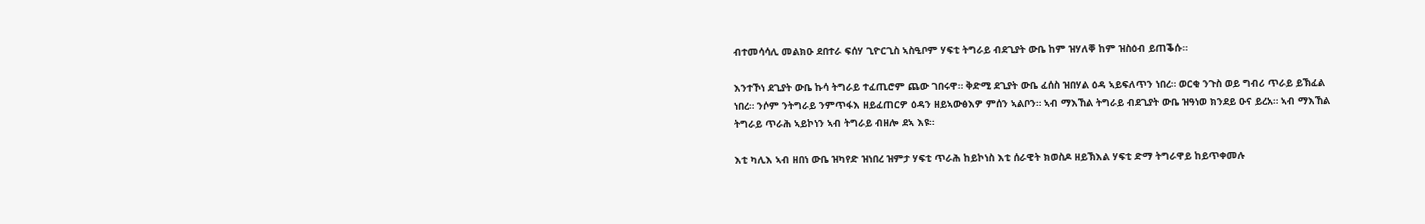ብተመሳሳሊ መልክዑ ደበተራ ፍሰሃ ጊዮርጊስ ኣስዒቦም ሃፍቲ ትግራይ ብደጊያት ውቤ ከም ዝሃለቐ ከም ዝስዕብ ይጠቕሱ።

እንተኾነ ደጊያት ውቤ ኩሳ ትግራይ ተፈጢሮም ጨው ገበሩዋ። ቅድሚ ደጊያት ውቤ ፈሰስ ዝበሃል ዕዳ ኣይፍለጥን ነበረ። ወርቂ ንጉስ ወይ ግብሪ ጥራይ ይኽፈል ነበረ። ንሶም ንትግራይ ንምጥፋእ ዘይፈጠርዎ ዕዳን ዘይኣውፅእዎ ምሰን ኣልቦን። ኣብ ማእኸል ትግራይ ብደጊያት ውቤ ዝዓነወ ክንደይ ዑና ይረአ። ኣብ ማእኸል ትግራይ ጥራሕ ኣይኮነን ኣብ ትግራይ ብዘሎ ደኣ እዩ።

እቲ ካሊእ ኣብ ዘበነ ውቤ ዝካየድ ዝነበረ ዝምታ ሃፍቲ ጥራሕ ከይኮነስ እቲ ሰራዊት ክወስዶ ዘይኽእል ሃፍቲ ድማ ትግራዋይ ከይጥቀመሉ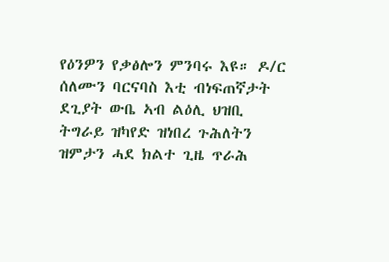የዕንዎን የቃፅሎን ምንባሩ እዩ። ዶ/ር ሰለሙን ባርናባስ እቲ ብነፍጠኛታት ደጊያት ውቤ ኣብ ልዕሊ ህዝቢ ትግራይ ዝካየድ ዝነበረ ጉሕለትን ዝምታን ሓደ ክልተ ጊዜ ጥራሕ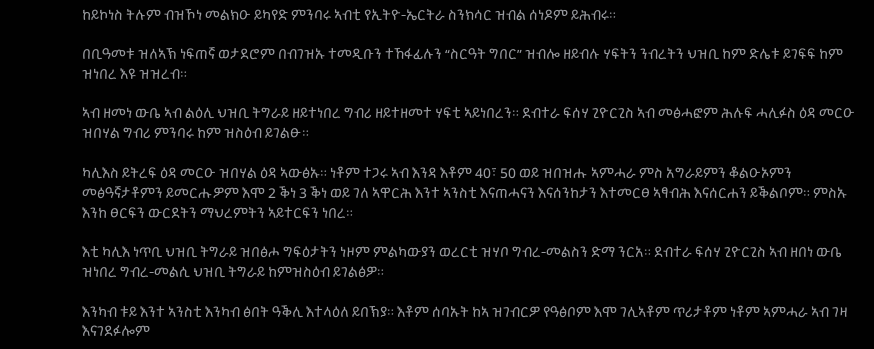ከይኮነስ ትሉም ብዝኾነ መልክዑ ይካየድ ምንባሩ ኣብቲ የኢትዮ-ኤርትራ ስንክሳር ዝብል ሰነዶም ይሕብሩ።

በቢዓመቱ ዝለኣኽ ነፍጠኛ ወታደሮም በብገዝኡ ተመዲቡን ተኸፋፊሉን “ስርዓት ግበር” ዝብሎ ዘይብሉ ሃፍትን ንብረትን ህዝቢ ከም ድሌቱ ይገፍፍ ከም ዝነበረ እዩ ዝዝረብ።

ኣብ ዘመነ ውቤ ኣብ ልዕሊ ህዝቢ ትግራይ ዘይተነበረ ግብሪ ዘይተዘመተ ሃፍቲ ኣይነበረን። ደብተራ ፍሰሃ ጊዮርጊስ ኣብ መፅሓፎም ሕሉፍ ሓሊፉስ ዕዳ መርዑ ዝበሃል ግብሪ ምንባሩ ከም ዝስዕብ ይገልፁ።

ካሊእስ ይትረፍ ዕዳ መርዑ ዝበሃል ዕዳ ኣውፅኡ። ነቶም ተጋሩ ኣብ እንዳ እቶም 40፣ 50 ወይ ዝበዝሑ ኣምሓራ ምስ አግራይምን ቆልዑኦምን መፅዓኛታቶምን ይመርሑዎም እሞ 2 ቕነ 3 ቕነ ወይ ገለ ኣዋርሕ እንተ ኣንስቲ እናጠሓናን እናሰንከታን እተመርፀ ኣፃብሕ እናሰርሐን ይቕልቦም። ምስኡ እንከ ፀርፍን ውርደትን ማህረምትን ኣይተርፍን ነበረ።

እቲ ካሊእ ነጥቢ ህዝቢ ትግራይ ዝበፅሖ ግፍዕታትን ነዞም ምልካውያን ወረርቲ ዝሃቦ ግብረ-መልስን ድማ ንርአ። ደብተራ ፍሰሃ ጊዮርጊስ ኣብ ዘበነ ውቤ ዝነበረ ግብረ-መልሲ ህዝቢ ትግራይ ከምዝስዕብ ይገልፅዎ።

እንካብ ቱይ እንተ ኣንስቲ እንካብ ፅበት ዓቕሊ እተላዕለ ይበኽያ። እቶም ሰባኡት ከኣ ዝገብርዎ የዓፅቦም እሞ ገሊኣቶም ጥሪታቶም ነቶም ኣምሓራ ኣብ ገዛ እናገደፉሎም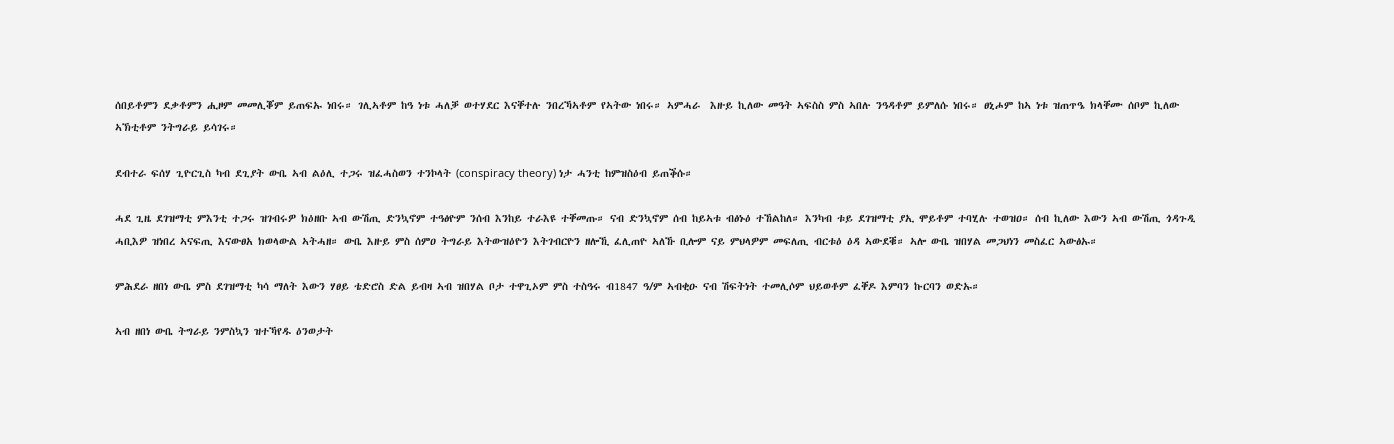ሰበይቶምን ደቃቶምን ሒዞም መመሊቖም ይጠፍኡ ነበሩ። ገሊኣቶም ከዓ ነቱ ሓለቓ ወተሃደር እናቐተሉ ንበረኻኣቶም የኣትው ነበሩ። ኣምሓራ  እዙይ ኪለው መዓት ኣፍስስ ምስ ኣበሉ ንዓዳቶም ይምለሱ ነበሩ። ፀኒሖም ከኣ ነቱ ዝጠጥዔ ክላቐሙ ሰቦም ኪለው ኣኽቲቶም ንትግራይ ይሳገሩ።

ደብተራ ፍሰሃ ጊዮርጊስ ካብ ደጊያት ውቤ ኣብ ልዕሊ ተጋሩ ዝፈሓስወን ተንኮላት (conspiracy theory) ነታ ሓንቲ ከምዝስዕብ ይጠቕሱ።

ሓደ ጊዜ ደገዝማቲ ምእንቲ ተጋሩ ዝገብሩዎ ክዕዘቡ ኣብ ውሽጢ ድንኳኖም ተዓፅዮም ንሰብ እንከይ ተራእዩ ተቐመጡ። ናብ ድንኳኖም ሰብ ከይኣቱ ብፅኑዕ ተኸልከለ። እንካብ ቱይ ደገዝማቲ ያኢ ሞይቶም ተባሂሉ ተወዝዐ። ሰብ ኪለው እውን ኣብ ውሽጢ ጎዳጉዲ ሓቢእዎ ዝነበረ ኣናፍጢ እናውፀአ ክወላውል ኣትሓዘ። ውቤ እዙይ ምስ ሰምዐ ትግራይ እትውዝዕዮን እትገብርዮን ዘሎኺ ፈሊጠዮ ኣለኹ ቢሎም ናይ ምህላዎም መፍለጢ ብርቱዕ ዕዳ ኣውደቑ። ኣሎ ውቤ ዝበሃል መጋህነን መስፈር ኣውፅኡ።

ምሕደራ ዘበነ ውቤ ምስ ደገዝማቲ ካሳ ማለት እውን ሃፀይ ቴድሮስ ድል ይብዛ ኣብ ዝበሃል ቦታ ተዋጊኦም ምስ ተስዓሩ ብ1847 ዓ/ም ኣብቂዑ ናብ ሽፍትነት ተመሊሶም ህይወቶም ፈቐዶ እምባን ኩርባን ወድኡ።

ኣብ ዘበነ ውቤ ትግራይ ንምስኳን ዝተኻየዱ ዕንወታት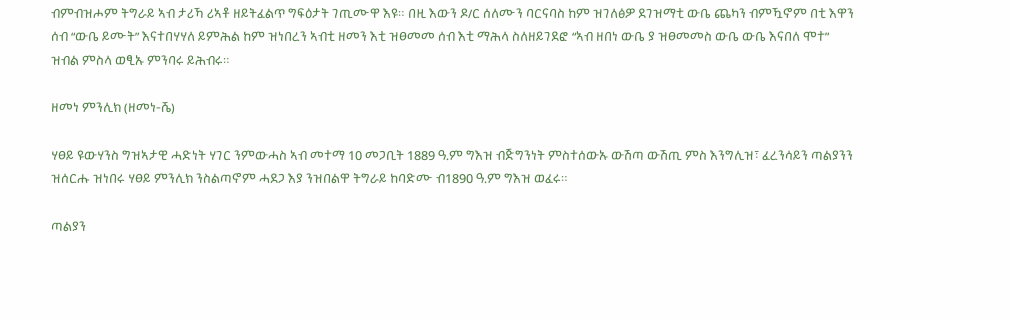ብምብዝሖም ትግራይ ኣብ ታሪኻ ሪኣቶ ዘይትፈልጥ ግፍዕታት ገጢሙዋ እዩ። በዚ እውን ዶ/ር ሰለሙን ባርናባስ ከም ዝገለፅዎ ደገዝማቲ ውቤ ጨካን ብምዃኖም በቲ እዋን ሰብ “ውቤ ይሙት” እናተበሃሃለ ይምሕል ከም ዝነበረን ኣብቲ ዘመን እቲ ዝፀመመ ሰብ እቲ ማሕላ ስለዘይገደፎ “ኣብ ዘበነ ውቤ ያ ዝፀመመስ ውቤ ውቤ እናበለ ሞተ” ዝብል ምስላ ወፂኡ ምንባሩ ይሕብሩ።

ዘመነ ምንሊክ (ዘመነ-ሼ)

ሃፀይ ዩውሃንስ ግዝኣታዊ ሓድነት ሃገር ንምውሓስ ኣብ መተማ 10 መጋቢት 1889 ዓ.ም ግእዝ ብጅግንነት ምስተሰውኡ ውሽጣ ውሽጢ ምስ እንግሊዝ፣ ፈረንሳይን ጣልያንን ዝሰርሑ ዝነበሩ ሃፀይ ምንሊክ ንስልጣኖም ሓደጋ እያ ንዝበልዋ ትግራይ ከባድሙ ብ1890 ዓ.ም ግእዝ ወፈሩ።

ጣልያን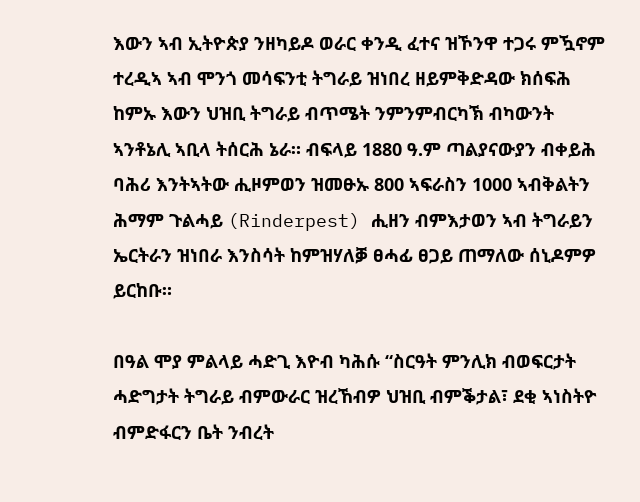እውን ኣብ ኢትዮጵያ ንዘካይዶ ወራር ቀንዲ ፈተና ዝኾንዋ ተጋሩ ምዃኖም ተረዲኣ ኣብ ሞንጎ መሳፍንቲ ትግራይ ዝነበረ ዘይምቅድዳው ክሰፍሕ ከምኡ እውን ህዝቢ ትግራይ ብጥሜት ንምንምብርካኽ ብካውንት ኣንቶኔሊ ኣቢላ ትሰርሕ ኔራ። ብፍላይ 1880 ዓ.ም ጣልያናውያን ብቀይሕ ባሕሪ እንትኣትው ሒዞምወን ዝመፁኡ 800 ኣፍራስን 1000 ኣብቅልትን ሕማም ጉልሓይ (Rinderpest) ሒዘን ብምእታወን ኣብ ትግራይን ኤርትራን ዝነበራ እንስሳት ከምዝሃለቓ ፀሓፊ ፀጋይ ጠማለው ሰኒዶምዎ ይርከቡ።

በዓል ሞያ ምልላይ ሓድጊ እዮብ ካሕሱ “ስርዓት ምንሊክ ብወፍርታት ሓድግታት ትግራይ ብምውራር ዝረኸብዎ ህዝቢ ብምቕታል፣ ደቂ ኣነስትዮ ብምድፋርን ቤት ንብረት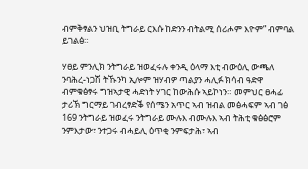ብምቅፃልን ህዝቢ ትግራይ ርእሱ ከድንን ብትልሚ ሰሪሖም እዮም” ብምባል ይገልፅ።

ሃፀይ ምንሊክ ንትግራይ ዝወፈሩሉ ቀንዲ ዕላማ እቲ ብውዕሊ ውጫለ ንባሕረ-ነጋሽ ትኹንካ ኢሎም ዝሃብዎ ጣልያን ሓሊፉ ክሳብ ዓድዋ ብምቁፅፃሩ ግዝኣታዊ ሓድነት ሃገር ከውሕሱ ኣይኮነን። መምህር ፀሓፊ ታሪኽ ግርማይ ገብረፃድቕ የሰሜን አጥር ኣብ ዝብል መፅሓፍም ኣብ ገፅ 169 ንትግራይ ዝወፈሩ ንትግራይ ሙሉእ ብሙሉእ ኣብ ትሕቲ ቁፅፅሮም ንምእታው፣ ንተጋሩ ብሓይሊ ዕጥቂ ንምፍታሕ፣ ኣብ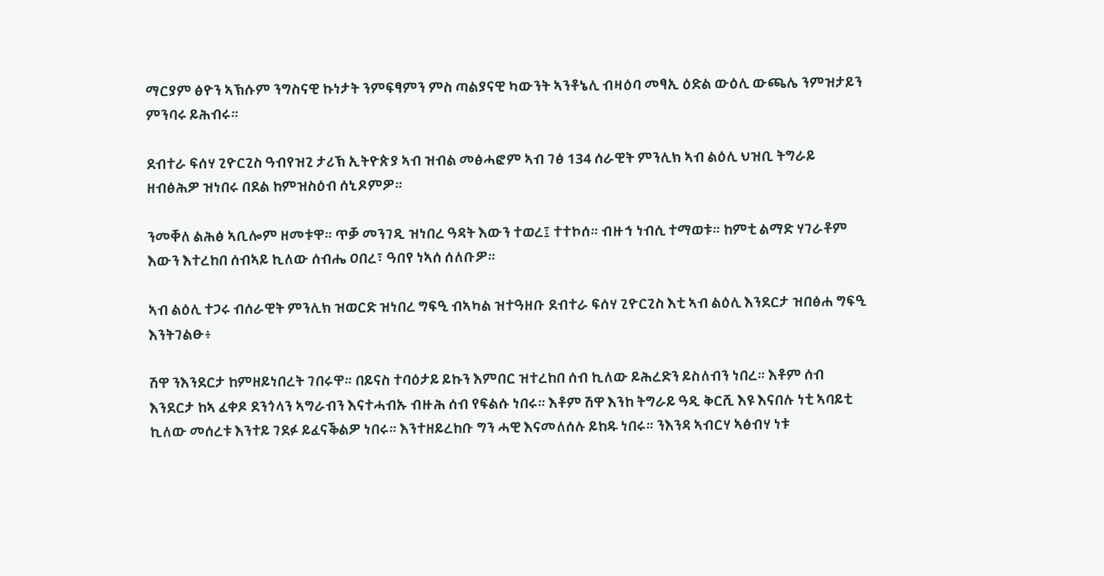ማርያም ፅዮን ኣኽሱም ንግስናዊ ኩነታት ንምፍፃምን ምስ ጣልያናዊ ካውንት ኣንቶኔሊ ብዛዕባ መፃኢ ዕድል ውዕሊ ውጫሌ ንምዝታይን ምንባሩ ይሕብሩ።

ደብተራ ፍሰሃ ጊዮርጊስ ዓብየዝጊ ታሪኽ ኢትዮጵያ ኣብ ዝብል መፅሓፎም ኣብ ገፅ 134 ሰራዊት ምንሊክ ኣብ ልዕሊ ህዝቢ ትግራይ ዘብፅሕዎ ዝነበሩ በደል ከምዝስዕብ ሰኒዶምዎ።

ንመቐለ ልሕፅ ኣቢሎም ዘመቱዋ። ጥቓ መንገዲ ዝነበረ ዓዳት እውን ተወረ፤ ተተኮሰ። ብዙኅ ነብሲ ተማወቱ። ከምቲ ልማድ ሃገራቶም እውን እተረከበ ሰብኣይ ኪለው ሰብሔ ዐበረ፣ ዓበየ ነኣሰ ሰለቡዎ።

ኣብ ልዕሊ ተጋሩ ብሰራዊት ምንሊክ ዝወርድ ዝነበረ ግፍዒ ብኣካል ዝተዓዘቡ ደብተራ ፍሰሃ ጊዮርጊስ እቲ ኣብ ልዕሊ እንደርታ ዝበፅሐ ግፍዒ እንትገልፁ፥

ሽዋ ንእንደርታ ከምዘይነበረት ገበሩዋ። በይናስ ተባዕታይ ይኩን እምበር ዝተረከበ ሰብ ኪለው ይሕረድን ይስለብን ነበረ። እቶም ሰብ እንደርታ ከኣ ፈቀዶ ደንጎላን ኣግራብን እናተሓብኡ ብዙሕ ሰብ የፍልሱ ነበሩ። እቶም ሽዋ እንከ ትግራይ ዓዲ ቅርሺ እዩ እናበሉ ነቲ ኣባይቲ ኪለው መሰረቱ እንተይ ገደፉ ይፈናቕልዎ ነበሩ። እንተዘይረከቡ ግን ሓዊ እናመለሰሉ ይከዱ ነበሩ። ንእንዳ ኣብርሃ ኣፅብሃ ነቱ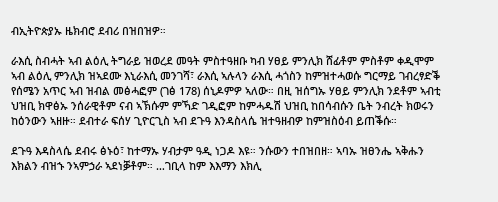ብኢትዮጵያኡ ዜክብሮ ደብሪ በዝበዝዎ።

ራእሲ ስብሓት ኣብ ልዕሊ ትግራይ ዝወረደ መዓት ምስተዓዘቡ ካብ ሃፀይ ምንሊክ ሸፊቶም ምስቶም ቀዲሞም ኣብ ልዕሊ ምንሊክ ዝኣደሙ እኒራእሲ መንገሻ፣ ራእሲ ኣሉላን ራእሲ ሓጎስን ከምዝተሓወሱ ግርማይ ገብረፃድቕ የሰሜን አጥር ኣብ ዝብል መፅሓፎም (ገፅ 178) ሰኒዶምዎ ኣለው። በዚ ዝሰግኡ ሃፀይ ምንሊክ ንደቶም ኣብቲ ህዝቢ ክዋፅኡ ንሰራዊቶም ናብ ኣኽሱም ምኻድ ገዲፎም ከምሓዱሽ ህዝቢ ከበሳብሱን ቤት ንብረት ክወሩን ከዕንውን ኣዘዙ። ደብተራ ፍሰሃ ጊዮርጊስ ኣብ ደጉዓ እንዳስላሴ ዝተዓዘብዎ ከምዝስዕብ ይጠቕሱ።

ደጉዓ እዳስላሴ ደብሩ ፅኑዕ፣ ከተማኡ ሃብታም ዓዲ ነጋዶ እዩ። ንሱውን ተበዝበዘ። ኣባኡ ዝፀንሔ ኣቅሑን እክልን ብዝኁ ንኣምኃራ ኣደነቓቶም። …ገቢላ ከም እእማን እክሊ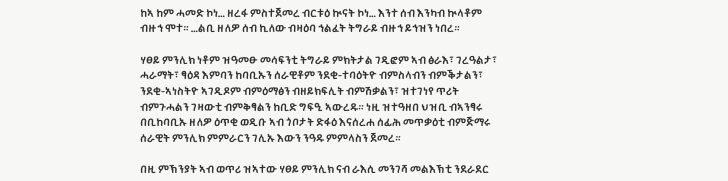ከኣ ከም ሓመድ ኮነ… ዘረፋ ምስተጀመረ ብርቱዕ ኲናት ኮነ… እንተ ሰብ እንካብ ኲላቶም ብዙኅ ሞተ። …ልቢ ዘለዎ ሰብ ኪለው ብዛዕባ ኅልፈት ትግራይ ብዙኅ ይኅዝን ነበረ።

ሃፀይ ምንሊክ ነቶም ዝዓመፁ መሳፍንቲ ትግራይ ምክትታል ገዲፎም ኣብ ፅራእ፣ ገረዓልታ፣ ሓራማት፣ ፃዕዳ እምባን ከባቢኡን ሰራዊቶም ንደቂ-ተባዕትዮ ብምስላብን ብምቕታልን፣ ንደቂ-ኣነስትዮ ኣገዲዶም ብምዕማፅን ብዘይክፍሊት ብምሽቃልን፣ ዝተገነየ ጥሪት ብምጉሓልን ገዛውቲ ብምቅፃልን ከቢድ ግፍዒ ኣውረዱ። ነዚ ዝተዓዘበ ህዝቢ ብኣንፃሩ በቢከባቢኡ ዘለዎ ዕጥቂ ወዲቡ ኣብ ጎቦታት ድፋዕ እናሰረሐ ሰፊሕ መጥቃዕቲ ብምጅማሩ ሰራዊት ምንሊክ ምምራርን ገሊኡ እውን ንዓዱ ምምላስን ጀመረ።

በዚ ምኽንያት ኣብ ወጥሪ ዝኣተው ሃፀይ ምንሊክ ናብ ራእሲ መንገሻ መልእኽቲ ንደራደር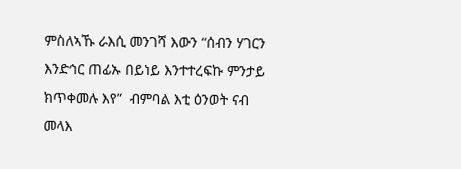ምስለኣኹ ራእሲ መንገሻ እውን “ሰብን ሃገርን እንድኅር ጠፊኡ በይነይ እንተተረፍኩ ምንታይ ክጥቀመሉ እየ”  ብምባል እቲ ዕንወት ናብ መላእ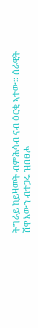ትግራይ ከይዛመት ብምሕሳብ ናብ ዕርቂ ኣተው። ሰራዊት ሽዋ እውን ብተጋሩ ዝበፀሖ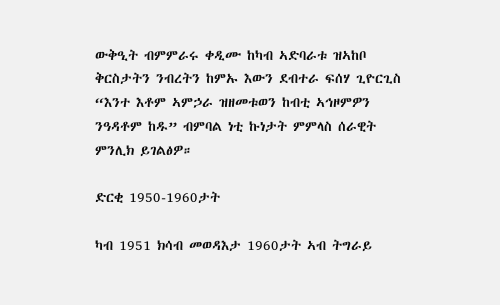ውቅዒት ብምምራሩ ቀዲሙ ከካብ ኣድባራቱ ዝኣከቦ ቅርስታትን ንብረትን ከምኡ እውን ደብተራ ፍሰሃ ጊዮርጊስ “እንተ እቶም ኣምኃራ ዝዘመቱወን ከብቲ ኣኅዞምዎን ንዓዳቶም ከዱ” ብምባል ነቲ ኩነታት ምምላስ ሰራዊት ምንሊክ ይገልፅዎ።

ድርቂ 1950-1960ታት

ካብ 1951 ክሳብ መወዳእታ 1960ታት ኣብ ትግራይ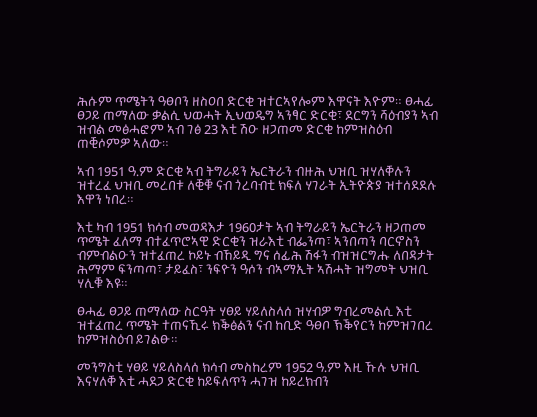ሕሱም ጥሜትን ዓፀቦን ዘስዐበ ድርቂ ዝተርኣየሎም እዋናት እዮም። ፀሓፊ ፀጋይ ጠማለው ቃልሲ ህወሓት ኢህወዴግ ኣንፃር ድርቂ፣ ደርግን ሻዕብያን ኣብ ዝብል መፅሓፎም ኣብ ገፅ 23 እቲ ሽዑ ዘጋጠመ ድርቂ ከምዝስዕብ ጠቒሶምዎ ኣለው።

ኣብ 1951 ዓ.ም ድርቂ ኣብ ትግራይን ኤርትራን ብዙሕ ህዝቢ ዝሃለቐሉን ዝተረፈ ህዝቢ መረበቱ ለቒቑ ናብ ጎረባብቲ ክፍለ ሃገራት ኢትዮጵያ ዝተሰደደሉ እዋን ነበረ።

እቲ ካብ 1951 ክሳብ መወዳእታ 1960ታት ኣብ ትግራይን ኤርትራን ዘጋጠመ ጥሜት ፈለማ ብተፈጥሮኣዊ ድርቂን ዝራእቲ ብፌንጣ፣ ኣንበጣን ባርኖስን ብምብልዑን ዝተፈጠረ ኮይኑ ብኸይዲ ግና ሰፊሕ ሽፋን ብዝዝርግሑ ለበዳታት ሕማም ፍንጣጣ፣ ታይፈስ፣ ንፍዮን ዓሶን ብኣማኢት ኣሽሓት ዝግመት ህዝቢ ሃሊቑ እዩ።

ፀሓፊ ፀጋይ ጠማለው ስርዓት ሃፀይ ሃይለስላሰ ዝሃብዎ ግብረመልሲ እቲ ዝተፈጠረ ጥሜት ተጠናኺሩ ክቕፅልን ናብ ከቢድ ዓፀቦ ኽቕየርን ከምዝገበረ ከምዝስዕብ ይገልፁ።

መንግስቲ ሃፀይ ሃይለስላሰ ክሳብ መስከረም 1952 ዓ.ም እዚ ኹሉ ህዝቢ እናሃለቐ እቲ ሓደጋ ድርቂ ከይፍለጥን ሓገዝ ከይረክብን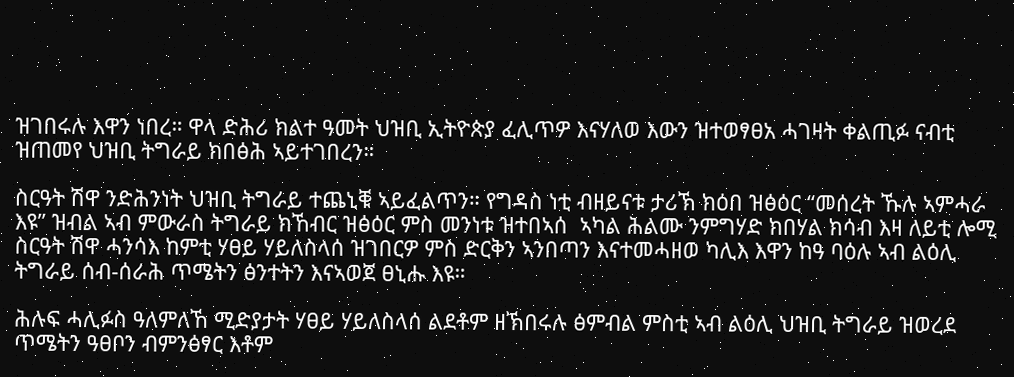ዝገበሩሉ እዋን ነበረ። ዋላ ድሕሪ ክልተ ዓመት ህዝቢ ኢትዮጵያ ፈሊጥዎ እናሃለወ እውን ዝተወፃፀአ ሓገዛት ቀልጢፉ ናብቲ ዝጠመየ ህዝቢ ትግራይ ክበፅሕ ኣይተገበረን።

ስርዓት ሽዋ ንድሕንነት ህዝቢ ትግራይ ተጨኒቑ ኣይፈልጥን። የግዳስ ነቲ ብዘይናቱ ታሪኽ ክዕበ ዝፅዕር “መሰረት ኹሉ ኣምሓራ እዩ” ዝብል ኣብ ምውራስ ትግራይ ክኸብር ዝፅዕር ምስ መንነቱ ዝተበኣሰ  ኣካል ሕልሙ ንምግሃድ ክበሃል ክሳብ እዛ ለይቲ ሎሚ ስርዓት ሽዋ ሓንሳእ ከምቲ ሃፀይ ሃይለስላሰ ዝገበርዎ ምስ ድርቅን ኣንበጣን እናተመሓዘወ ካሊእ እዋን ከዓ ባዕሉ ኣብ ልዕሊ ትግራይ ሰብ-ሰራሕ ጥሜትን ፅንተትን እናኣወጀ ፀኒሑ እዩ።

ሕሉፍ ሓሊፉስ ዓለምለኸ ሚድያታት ሃፀይ ሃይለስላሰ ልደቶም ዘኽበሩሉ ፅምብል ምስቲ ኣብ ልዕሊ ህዝቢ ትግራይ ዝወረደ ጥሜትን ዓፀቦን ብምንፅፃር እቶም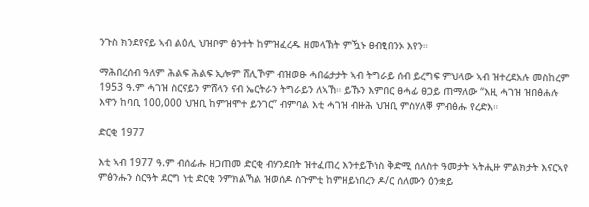ንጉስ ክንደየናይ ኣብ ልዕሊ ህዝቦም ፅንተት ከምዝፈረዱ ዘመላኽት ምዃኑ ፀብፂበንኦ እየን።

ማሕበረሰብ ዓለም ሕልፍ ሕልፍ ኢሎም ሸሊኾም ብዝወፁ ሓበሬታታት ኣብ ትግራይ ሰብ ይረግፍ ምህላው ኣብ ዝተረደአሉ መስከረም 1953 ዓ.ም ሓገዝ ስርናይን ምሸላን ናብ ኤርትራን ትግራይን ለኣኸ። ይኹን እምበር ፀሓፊ ፀጋይ ጠማለው “እዚ ሓገዝ ዝበፅሐሉ እዋን ከባቢ 100,000 ህዝቢ ከምዝሞተ ይንገር” ብምባል እቲ ሓገዝ ብዙሕ ህዝቢ ምስሃለቐ ምብፅሑ የረድእ።

ድርቂ 1977

እቲ ኣብ 1977 ዓ.ም ብሰፊሑ ዘጋጠመ ድርቂ ብሃንደበት ዝተፈጠረ እንተይኾነስ ቅድሚ ሰለስተ ዓመታት ኣትሒዙ ምልክታት እናርኣየ ምፅንሑን ስርዓት ደርግ ነቲ ድርቂ ንምክልኻል ዝወሰዶ ስጉምቲ ከምዘይነበረን ዶ/ር ሰለሙን ዕንቋይ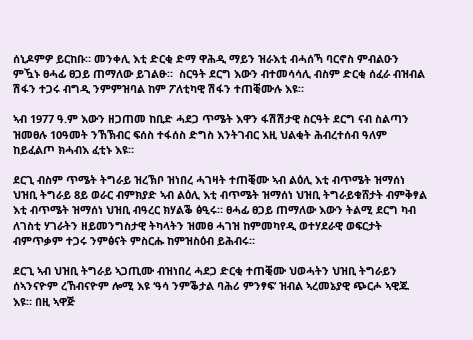ሰኒዶምዎ ይርከቡ። መንቀሊ እቲ ድርቂ ድማ ዋሕዲ ማይን ዝራእቲ ብሓሰኻ ባርኖስ ምብልዑን ምዃኑ ፀሓፊ ፀጋይ ጠማለው ይገልፁ።  ስርዓት ደርግ እውን ብተመሳሳሊ ብስም ድርቂ ሰፈራ ብዝብል ሽፋን ተጋሩ ብግዲ ንምምዝባል ከም ፖለቲካዊ ሽፋን ተጠቒሙሉ እዩ።

ኣብ 1977 ዓ.ም እውን ዘጋጠመ ከቢድ ሓደጋ ጥሜት እዋን ፋሽሽታዊ ስርዓት ደርግ ናብ ስልጣን ዝመፀሉ 10ዓመት ንኸኽብር ፍሰስ ተፋሰስ ድግስ እንትገብር እዚ ህልቂት ሕብረተሰብ ዓለም ከይፈልጦ ክሓብእ ፈቲኑ እዩ።

ደርጊ ብስም ጥሜት ትግራይ ዝረኽቦ ዝነበረ ሓገዛት ተጠቒሙ ኣብ ልዕሊ እቲ ብጥሜት ዝማሰነ ህዝቢ ትግራይ 8ይ ወራር ብምክያድ ኣብ ልዕሊ እቲ ብጥሜት ዝማሰነ ህዝቢ ትግራይቁሸታት ብምቅፃል እቲ ብጥሜት ዝማሰነ ህዝቢ ብዓረር ክሃልቕ ፅዒሩ። ፀሓፊ ፀጋይ ጠማለው እውን ትልሚ ደርግ ካብ ለገስቲ ሃገራትን ዘይመንግስታዊ ትካላትን ዝመፀ ሓገዝ ከምመካየዲ ወተሃደራዊ ወፍርታት ብምጥቃም ተጋሩ ንምፅናት ምስርሑ ከምዝስዕብ ይሕብሩ።

ደርጊ ኣብ ህዝቢ ትግራይ ኣጋጢሙ ብዝነበረ ሓደጋ ድርቂ ተጠቒሙ ህወሓትን ህዝቢ ትግራይን ሰኣንናዮም ረኸብናዮም ሎሚ እዩ ‘ዓሳ ንምቕታል ባሕሪ ምንፃፍ’ ዝብል ኣረመኔያዊ ጭርሖ ኣዊጁ እዩ። በዚ ኣዋጅ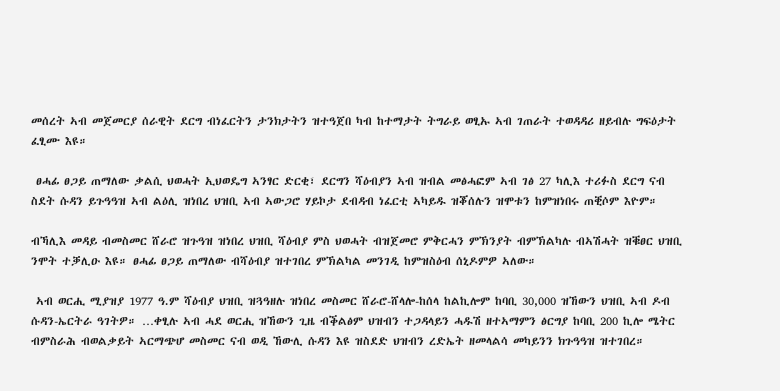መሰረት ኣብ መጀመርያ ሰራዊት ደርግ ብነፈርትን ታንክታትን ዝተዓጀበ ካብ ከተማታት ትግራይ ወፂኡ ኣብ ገጠራት ተወዳዳሪ ዘይብሉ ግፍዕታት ፈፂሙ እዩ።

 ፀሓፊ ፀጋይ ጠማለው ቃልሲ ህወሓት ኢህወዴግ ኣንፃር ድርቂ፣ ደርግን ሻዕብያን ኣብ ዝብል መፅሓፎም ኣብ ገፅ 27 ካሊእ ተሪፉስ ደርግ ናብ ስደት ሱዳን ይጉዓዓዝ ኣብ ልዕሊ ዝነበረ ህዝቢ ኣብ ኣውጋሮ ሃይኮታ ደብዳብ ነፈርቲ ኣካይዱ ዝቖሰሉን ዝሞቱን ከምዝነበሩ ጠቒሶም እዮም።

ብኻሊእ መዳይ ብመስመር ሸራሮ ዝጉዓዝ ዝነበረ ህዝቢ ሻዕብያ ምስ ህወሓት ብዝጀመሮ ምቅርሓን ምኽንያት ብምኽልካሉ ብኣሽሓት ዝቑፀር ህዝቢ ንሞት ተቓሊዑ እዩ። ፀሓፊ ፀጋይ ጠማለው ብሻዕብያ ዝተገበረ ምኽልካል መንገዲ ከምዝስዕብ ሰኒዶምዎ ኣለው።

 ኣብ ወርሒ ሚያዝያ 1977 ዓ.ም ሻዕብያ ህዝቢ ዝጓዓዘሉ ዝነበረ መስመር ሸራሮ-ሸላሎ-ከሰላ ከልኪሎም ከባቢ 30,000 ዝኸውን ህዝቢ ኣብ ዶብ ሱዳን-ኤርትራ ዓገትዎ። …ቀፂሉ ኣብ ሓደ ወርሒ ዝኸውን ጊዜ ብቕልፅም ህዝብን ተጋዳላይን ሓዱሽ ዘተኣማምን ፅርግያ ከባቢ 200 ኪሎ ሜትር ብምስራሕ ብወልቃይት ኣርማጭሆ መስመር ናብ ወዲ ኸውሊ ሱዳን እዩ ዝስደድ ህዝብን ረድኤት ዘመላልሳ መካይንን ክጉዓዓዝ ዝተገበረ።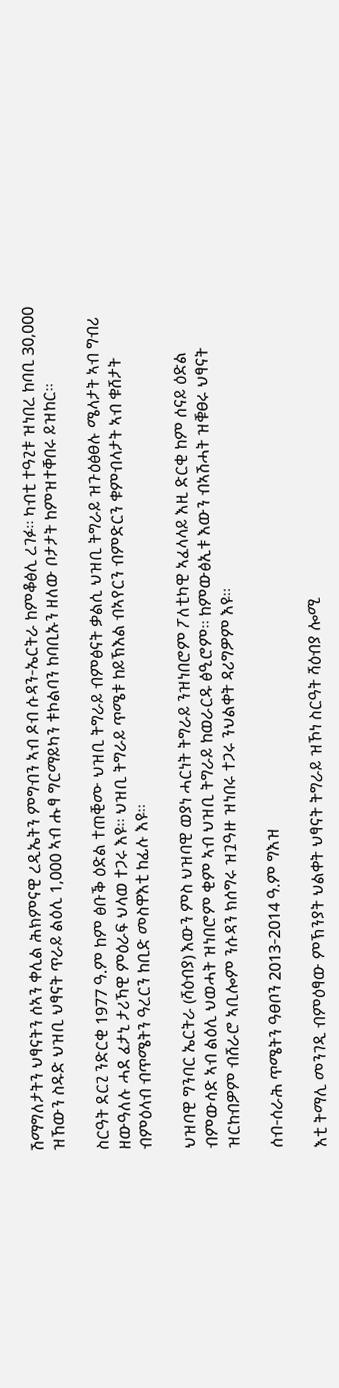ሽማግለታትን ህፃናትን ሰኣን ቀሊል ሕክምናዊ ረዲኤትን ምግብን ኣብ ዶብ ሱዳን-ኤርትራ ከምቆፅሊ ረገፉ። ካብቲ ተዓጊቱ ዝነበረ ከባቢ 30,000 ዝኸውን ስዱድ ህዝቢ ህፃናት ጥራይ ልዕሊ 1,000 ኣብ ሑፃ ግርማይካን ቱኮልባን ከባቢኡን ዘለው ቦታታት ከምዝተቐበሩ ይዝከር።

ስርዓት ደርጊ ንድርቂ 1977 ዓ.ም ከም ፅቡቕ ዕድል ተጠቒሙ ህዝቢ ትግራይ ብምፅናት ቃልሲ ህዝቢ ትግራይ ዝጉዕፅፀሉ ሜላታት ኣብ ግብሪ ዘውዓለሉ ሓደ ፈታኒ ታሪኻዊ ምዕራፍ ህላወ ተጋሩ እዩ። ህዝቢ ትግራይ ጥሜቱ ከይኽእል ብኣየርን ብምድርን ቁምብላታት ኣብ ቁሸታት ብምዕላብ ብጥሜትን ዓረርን ከቢድ መስዋእቲ ከፊሉ እዩ።

ህዝባዊ ግንባር ኤርትራ (ሻዕብያ) እውን ምስ ህዝባዊ ወያነ ሓርነት ትግራይ ንዝነበሮም ፖለቲካዊ ኣፈላላይ እዚ ድርቂ ከም ሰናይ ዕድል ብምውሳድ ኣብ ልዕሊ ህወሓት ዝነበሮም ቂም ኣብ ህዝቢ ትግራይ ከወራርዱ ፅዒሮም። ከምውፅኢቱ እውን ብኣሽሓት ዝቑፀሩ ህፃናት ዝርከብዎም ብሸራሮ ኣቢሎም ንሱዳን ክሰግሩ ዝጓዓዙ ዝነበሩ ተጋሩ ንህልቀት ዳሪግዎም እዩ።

ሰብ-ሰራሕ ጥሜትን ዓፀቦን 2013-2014 ዓ.ም ግእዝ

እቲ ትማሊ መንገዲ ብምዕፃው ምኽንያት ህልቀት ህፃናት ትግራይ ዝኾነ ስርዓት ሻዕብያ ሎሚ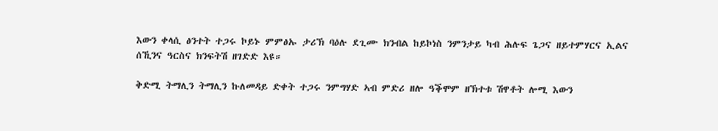እውን ቀላሲ ፅንተት ተጋሩ ኮይኑ ምምፅኡ ታሪኽ ባዕሉ ደጊሙ ክንብል ከይኮነስ ንምንታይ ካብ ሕሉፍ ጌጋና ዘይተምሃርና ኢልና ሰኺንና ዓርስና ክንፍትሽ ዘገድድ እዩ።

ቅድሚ ትማሊን ትማሊን ኩለመዳይ ድቀት ተጋሩ ንምግሃድ ኣብ ምድሪ ዘሎ ዓቕሞም ዘኽተቱ ሽዋቶት ሎሚ እውን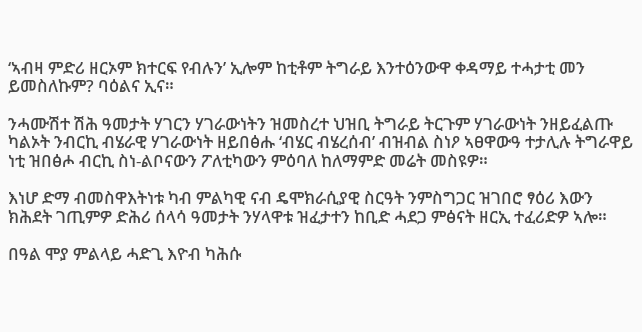‘ኣብዛ ምድሪ ዘርኦም ክተርፍ የብሉን’ ኢሎም ከቲቶም ትግራይ እንተዕንውዋ ቀዳማይ ተሓታቲ መን ይመስለኩም? ባዕልና ኢና።

ንሓሙሽተ ሽሕ ዓመታት ሃገርን ሃገራውነትን ዝመስረተ ህዝቢ ትግራይ ትርጉም ሃገራውነት ንዘይፈልጡ ካልኦት ንብርኪ ብሄራዊ ሃገራውነት ዘይበፅሑ ‘ብሄር ብሄረሰብ’ ብዝብል ስነዖ ኣፀዋውዓ ተታሊሉ ትግራዋይ ነቲ ዝበፅሖ ብርኪ ስነ-ልቦናውን ፖለቲካውን ምዕባለ ከለማምድ መሬት መስዩዎ።

እነሆ ድማ ብመስዋእትነቱ ካብ ምልካዊ ናብ ዴሞክራሲያዊ ስርዓት ንምስግጋር ዝገበሮ ፃዕሪ እውን ክሕደት ገጢምዎ ድሕሪ ሰላሳ ዓመታት ንሃላዋቱ ዝፈታተን ከቢድ ሓደጋ ምፅናት ዘርኢ ተፈሪድዎ ኣሎ።

በዓል ሞያ ምልላይ ሓድጊ እዮብ ካሕሱ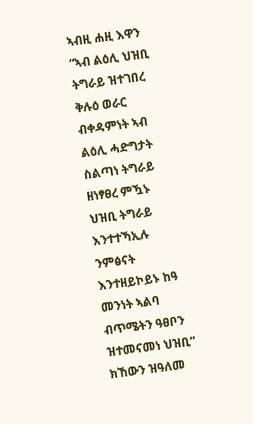ኣብዚ ሐዚ እዋን “ኣብ ልዕሊ ህዝቢ ትግራይ ዝተገበረ ቅሉዕ ወራር ብቀዳምነት ኣብ ልዕሊ ሓድግታት ስልጣነ ትግራይ ዘነፃፀረ ምዃኑ ህዝቢ ትግራይ እንተተኻኢሉ ንምፅናት እንተዘይኮይኑ ከዓ መንነት ኣልባ ብጥሜትን ዓፀቦን ዝተመናመነ ህዝቢ” ክኸውን ዝዓለመ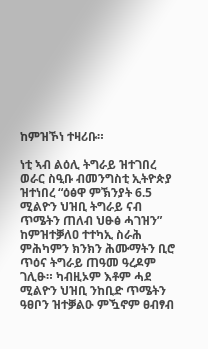ከምዝኾነ ተዛሪቡ።

ነቲ ኣብ ልዕሊ ትግራይ ዝተገበረ ወራር ስዒቡ ብመንግስቲ ኢትዮጵያ ዝተነበረ “ዕፅዋ ምኽንያት 6.5 ሚልዮን ህዝቢ ትግራይ ናብ ጥሜትን ጠለብ ህፁፅ ሓገዝን” ከምዝተቓለዐ ተተካኢ ስራሕ ምሕካምን ክንክን ሕሙማትን ቢሮ ጥዕና ትግራይ ጠዓመ ዓረዶም ገሊፁ። ካብዚኦም እቶም ሓደ ሚልዮን ህዝቢ ንከቢድ ጥሜትን ዓፀቦን ዝተቓልዑ ምዃኖም ፀብፃብ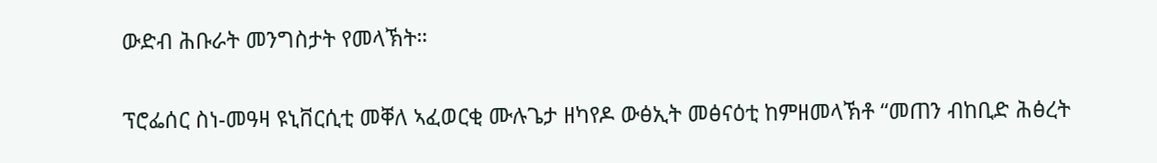ውድብ ሕቡራት መንግስታት የመላኽት።

ፕሮፌሰር ስነ-መዓዛ ዩኒቨርሲቲ መቐለ ኣፈወርቂ ሙሉጌታ ዘካየዶ ውፅኢት መፅናዕቲ ከምዘመላኽቶ “መጠን ብከቢድ ሕፅረት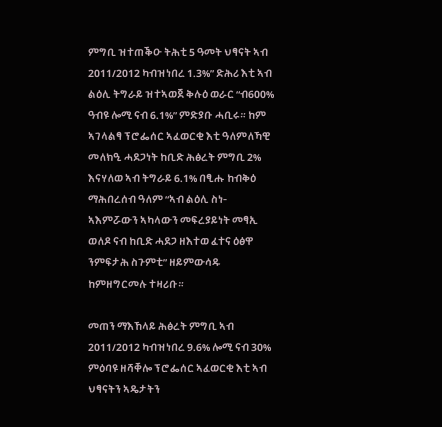ምግቢ ዝተጠቕዑ ትሕቲ 5 ዓመት ህፃናት ኣብ 2011/2012 ካብዝነበረ 1.3%” ድሕሪ እቲ ኣብ ልዕሊ ትግራይ ዝተኣወጀ ቅሉዕ ወራር “ብ600% ዓብዩ ሎሚ ናብ 6.1%” ምድያቡ ሓቢሩ። ከም ኣገላልፃ ፕሮፌሰር ኣፈወርቂ እቲ ዓለምለኻዊ መለክዒ ሓደጋነት ከቢድ ሕፅረት ምግቢ 2% እናሃለወ ኣብ ትግራይ 6.1% በፂሑ ከብቅዕ ማሕበረሰብ ዓለም “ኣብ ልዕሊ ስነ-ኣእምሯውን ኣካላውን መፍረያይነት መፃኢ ወለዶ ናብ ከቢድ ሓደጋ ዘእተወ ፈተና ዕፅዋ ንምፍታሕ ስጉምቲ” ዘይምውሳዱ ከምዘግርመሉ ተዛሪቡ።

መጠን ማእኸላይ ሕፅረት ምግቢ ኣብ 2011/2012 ካብዝነበረ 9.6% ሎሚ ናብ 30% ምዕባዩ ዘሻቐሎ ፕሮፌሰር ኣፈወርቂ እቲ ኣብ ህፃናትን ኣዴታትን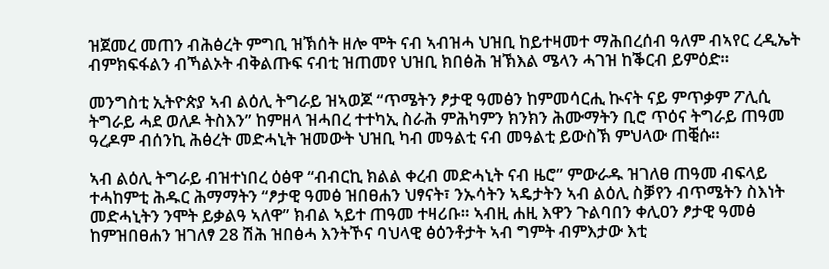ዝጀመረ መጠን ብሕፅረት ምግቢ ዝኽሰት ዘሎ ሞት ናብ ኣብዝሓ ህዝቢ ከይተዛመተ ማሕበረሰብ ዓለም ብኣየር ረዲኤት ብምክፍፋልን ብኻልኦት ብቅልጡፍ ናብቲ ዝጠመየ ህዝቢ ክበፅሕ ዝኽእል ሜላን ሓገዝ ከቕርብ ይምዕድ።

መንግስቲ ኢትዮጵያ ኣብ ልዕሊ ትግራይ ዝኣወጆ “ጥሜትን ፆታዊ ዓመፅን ከምመሳርሒ ኲናት ናይ ምጥቃም ፖሊሲ ትግራይ ሓደ ወለዶ ትስእን” ከምዘላ ዝሓበረ ተተካኢ ስራሕ ምሕካምን ክንክን ሕሙማትን ቢሮ ጥዕና ትግራይ ጠዓመ ዓረዶም ብሰንኪ ሕፅረት መድሓኒት ዝመውት ህዝቢ ካብ መዓልቲ ናብ መዓልቲ ይውስኽ ምህላው ጠቒሱ።

ኣብ ልዕሊ ትግራይ ብዝተነበረ ዕፅዋ “ብብርኪ ክልል ቀረብ መድሓኒት ናብ ዜሮ” ምውራዱ ዝገለፀ ጠዓመ ብፍላይ ተሓከምቲ ሕዱር ሕማማትን “ፆታዊ ዓመፅ ዝበፀሐን ህፃናት፣ ንኡሳትን ኣዴታትን ኣብ ልዕሊ ስቓየን ብጥሜትን ስእነት መድሓኒትን ንሞት ይቃልዓ ኣለዋ” ክብል ኣይተ ጠዓመ ተዛሪቡ። ኣብዚ ሐዚ እዋን ጉልባበን ቀሊዐን ፆታዊ ዓመፅ ከምዝበፀሐን ዝገለፃ 28 ሽሕ ዝበፅሓ እንትኾና ባህላዊ ፅዕንቶታት ኣብ ግምት ብምእታው እቲ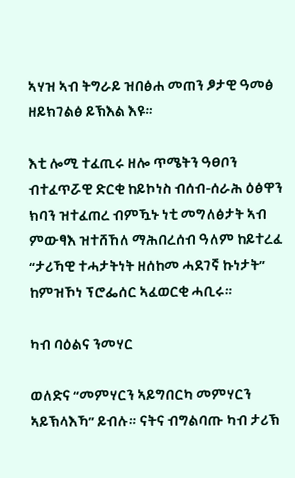ኣሃዝ ኣብ ትግራይ ዝበፅሐ መጠን ፆታዊ ዓመፅ ዘይክገልፅ ይኽእል እዩ።

እቲ ሎሚ ተፈጢሩ ዘሎ ጥሜትን ዓፀቦን ብተፈጥሯዊ ድርቂ ከይኮነስ ብሰብ-ሰራሕ ዕፅዋን ክባን ዝተፈጠረ ብምዃኑ ነቲ መግለፅታት ኣብ ምውፃእ ዝተሸኸለ ማሕበረሰብ ዓለም ከይተረፈ “ታሪኻዊ ተሓታትነት ዘሰከመ ሓደገኛ ኩነታት” ከምዝኾነ ፕሮፌሰር ኣፈወርቂ ሓቢሩ።

ካብ ባዕልና ንመሃር

ወለድና “መምሃርን ኣይግበርካ መምሃርን ኣይኽላእኻ” ይብሉ። ናትና ብግልባጡ ካብ ታሪኽ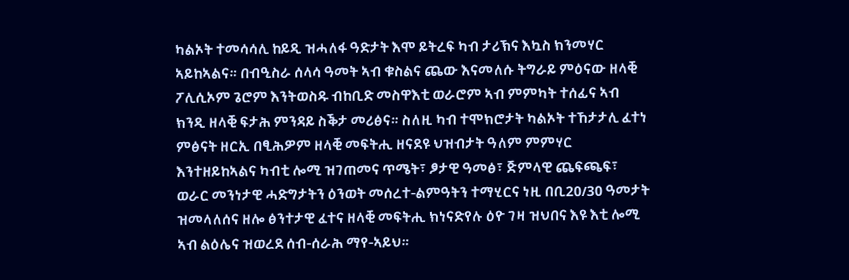ካልኦት ተመሳሳሊ ከይዲ ዝሓለፋ ዓድታት እሞ ይትረፍ ካብ ታሪኽና እኳስ ክንመሃር ኣይከኣልና። በብዒስራ ሰላሳ ዓመት ኣብ ቁስልና ጨው እናመለሱ ትግራይ ምዕናው ዘላቒ ፖሊሲኦም ጌሮም እንትወስዱ ብከቢድ መስዋእቲ ወራሮም ኣብ ምምካት ተሰፊና ኣብ ክንዲ ዘላቒ ፍታሕ ምንዳይ ስቕታ መሪፅና። ስለዚ ካብ ተሞክሮታት ካልኦት ተኸታታሊ ፈተነ ምፅናት ዘርኢ በፂሕዎም ዘላቒ መፍትሒ ዘናደዩ ህዝብታት ዓለም ምምሃር እንተዘይከኣልና ካብቲ ሎሚ ዝገጠመና ጥሜት፣ ፆታዊ ዓመፅ፣ ጅምላዊ ጨፍጫፍ፣ ወራር መንነታዊ ሓድግታትን ዕንወት መሰረተ-ልምዓትን ተማሂርና ነዚ በቢ20/30 ዓመታት ዝመላለሰና ዘሎ ፅንተታዊ ፈተና ዘላቒ መፍትሒ ክነናድየሉ ዕዮ ገዛ ዝህበና እዩ እቲ ሎሚ ኣብ ልዕሌና ዝወረደ ሰብ-ሰራሕ ማየ-ኣይህ።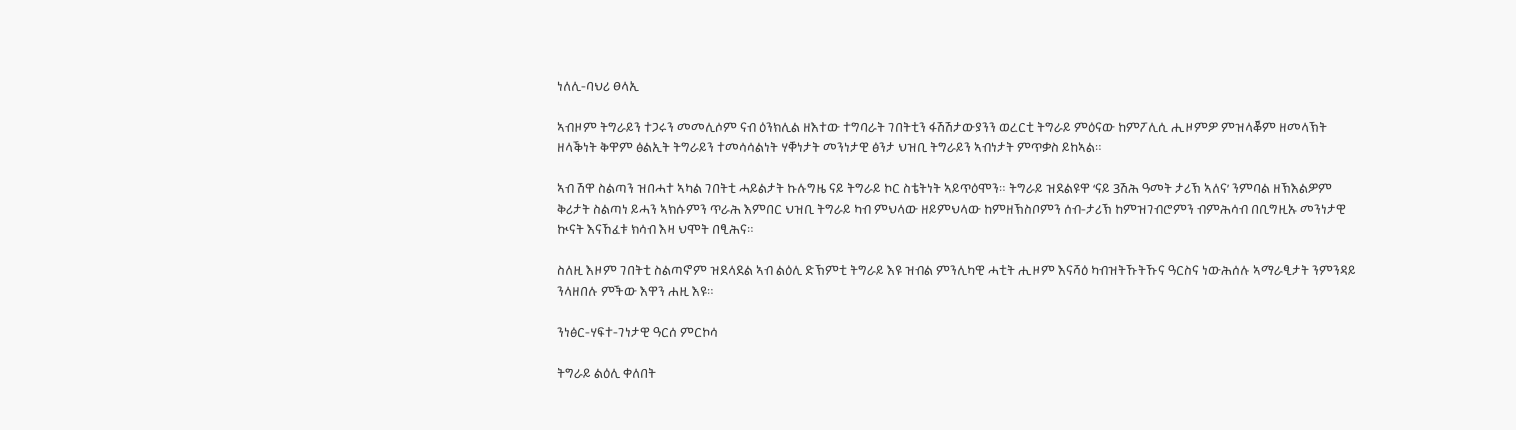ነለሊ-ባህሪ ፀላኢ

ኣብዞም ትግራይን ተጋሩን መመሊሶም ናብ ዕንክሊል ዘእተው ተግባራት ገበትቲን ፋሽሽታውያንን ወረርቲ ትግራይ ምዕናው ከምፖሊሲ ሒዞምዎ ምዝላቖም ዘመላኽት ዘላቕነት ቅዋም ፅልኢት ትግራይን ተመሳሳልነት ሃቐነታት መንነታዊ ፅንታ ህዝቢ ትግራይን ኣብነታት ምጥቃስ ይከኣል።

ኣብ ሽዋ ስልጣን ዝበሓተ ኣካል ገበትቲ ሓይልታት ኩሉግዜ ናይ ትግራይ ኮር ስቴትነት ኣይጥዕሞን። ትግራይ ዝደልዩዋ ‘ናይ 3ሽሕ ዓመት ታሪኽ ኣለና’ ንምባል ዘኽእልዎም ቅሪታት ስልጣነ ይሓን ኣክሱምን ጥራሕ እምበር ህዝቢ ትግራይ ካብ ምህላው ዘይምህላው ከምዘኽስቦምን ሰብ-ታሪኽ ከምዝገብሮምን ብምሕሳብ በቢግዚኡ መንነታዊ ኲናት እናኸፈቱ ክሳብ እዛ ህሞት በፂሕና።

ስለዚ እዞም ገበትቲ ስልጣኖም ዝደላደል ኣብ ልዕሊ ድኽምቲ ትግራይ እዩ ዝብል ምንሊካዊ ሓቲት ሒዞም እናሻዕ ካብዝትኹትኹና ዓርስና ነውሕሰሉ ኣማራፂታት ንምንዳይ ንላዘበሉ ምችው እዋን ሐዚ እዩ።

ንነፅር-ሃፍተ-ገነታዊ ዓርሰ ምርኮሳ

ትግራይ ልዕሊ ቀለበት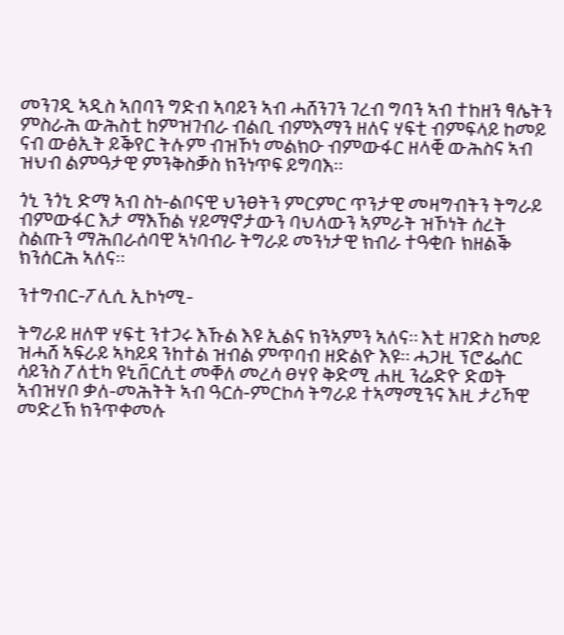መንገዲ ኣዲስ ኣበባን ግድብ ኣባይን ኣብ ሓሸንገን ገረብ ግባን ኣብ ተከዘን ፃሌትን ምስራሕ ውሕስቲ ከምዝገብራ ብልቢ ብምእማን ዘለና ሃፍቲ ብምፍላይ ከመይ ናብ ውፅኢት ይቕየር ትሉም ብዝኾነ መልክዑ ብምውፋር ዘላቒ ውሕስና ኣብ ዝህብ ልምዓታዊ ምንቅስቓስ ክንነጥፍ ይግባእ።

ጎኒ ንጎኒ ድማ ኣብ ስነ-ልቦናዊ ህንፀትን ምርምር ጥንታዊ መዛግብትን ትግራይ ብምውፋር እታ ማእኸል ሃይማኖታውን ባህላውን ኣምራት ዝኾነት ሰረት ስልጡን ማሕበራሰባዊ ኣነባብራ ትግራይ መንነታዊ ክብራ ተዓቂቡ ክዘልቕ ክንሰርሕ ኣለና።

ንተግብር-ፖሊሲ ኢኮነሚ-

ትግራይ ዘለዋ ሃፍቲ ንተጋሩ እኹል እዩ ኢልና ክንኣምን ኣለና። እቲ ዘገድስ ከመይ ዝሓሸ ኣፍራይ ኣካይዳ ንከተል ዝብል ምጥባብ ዘድልዮ እዩ። ሓጋዚ ፕሮፌሰር ሳይንስ ፖለቲካ ዩኒቨርሲቲ መቐለ መረሳ ፀሃየ ቅድሚ ሐዚ ንሬድዮ ድወት ኣብዝሃቦ ቃለ-መሕትት ኣብ ዓርሰ-ምርኮሳ ትግራይ ተኣማሚንና እዚ ታሪኻዊ መድረኽ ክንጥቀመሉ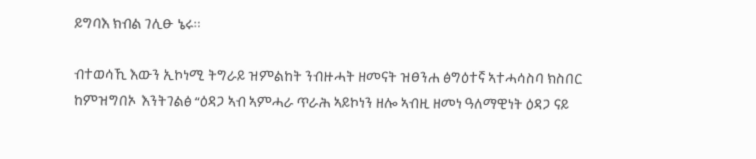ይግባእ ክብል ገሊፁ ኔሩ።

ብተወሳኺ እውን ኢኮነሚ ትግራይ ዝምልከት ንብዙሓት ዘመናት ዝፀንሐ ፅግዕተኛ ኣተሓሳስባ ክስበር ከምዝግበኦ  እንትገልፅ “ዕዳጋ ኣብ ኣምሓራ ጥራሕ ኣይኮነን ዘሎ ኣብዚ ዘመነ ዓለማዊነት ዕዳጋ ናይ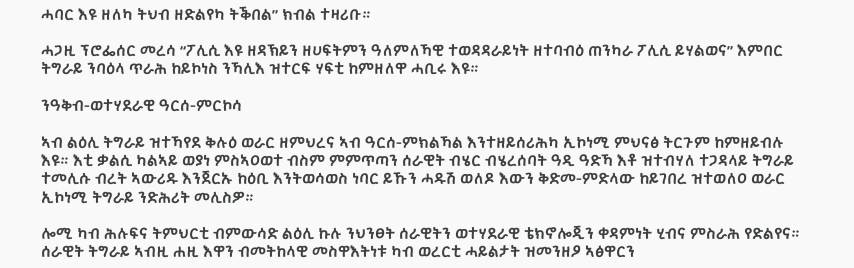ሓባር እዩ ዘለካ ትህብ ዘድልየካ ትቕበል” ክብል ተዛሪቡ።

ሓጋዚ ፕሮፌሰር መረሳ “ፖሊሲ እዩ ዘዳኽይን ዘሀፍትምን ዓለምለኻዊ ተወዳዳራይነት ዘተባብዕ ጠንካራ ፖሊሲ ይሃልወና” እምበር ትግራይ ንባዕላ ጥራሕ ከይኮነስ ንኻሊእ ዝተርፍ ሃፍቲ ከምዘለዋ ሓቢሩ እዩ።

ንዓቅብ-ወተሃደራዊ ዓርሰ-ምርኮሳ

ኣብ ልዕሊ ትግራይ ዝተኻየደ ቅሉዕ ወራር ዘምህረና ኣብ ዓርሰ-ምክልኻል እንተዘይሰሪሕካ ኢኮነሚ ምህናፅ ትርጉም ከምዘይብሉ እዩ። እቲ ቃልሲ ካልኣይ ወያነ ምስኣዐወተ ብስም ምምጥጣን ሰራዊት ብሄር ብሄረሰባት ዓዲ ዓድኻ እቶ ዝተብሃለ ተጋዳላይ ትግራይ ተመሊሱ ብረት ኣውሪዱ እንጀርኡ ከዕቢ እንትወሳወስ ነባር ይኹን ሓዱሽ ወለዶ እውን ቅድመ-ምድላው ከይገበረ ዝተወለዐ ወራር ኢኮነሚ ትግራይ ንድሕሪት መሊስዎ።

ሎሚ ካብ ሕሉፍና ትምህርቲ ብምውሳድ ልዕሊ ኩሉ ንህንፀት ሰራዊትን ወተሃደራዊ ቴክኖሎጂን ቀዳምነት ሂብና ምስራሕ የድልየና። ሰራዊት ትግራይ ኣብዚ ሐዚ እዋን ብመትከላዊ መስዋእትነቱ ካብ ወረርቲ ሓይልታት ዝመንዘዖ ኣፅዋርን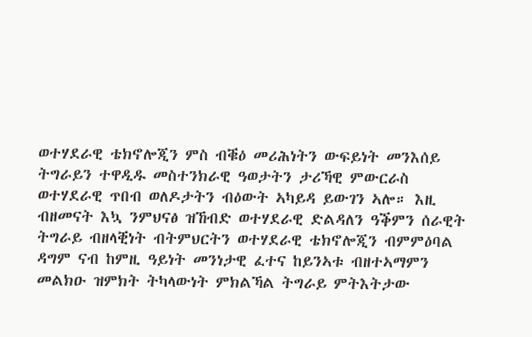ወተሃደራዊ ቴክኖሎጂን ምስ ብቑዕ መሪሕነትን ውፍይነት መንእሰይ ትግራይን ተዋዲዱ መስተንክራዊ ዓወታትን ታሪኻዊ ምውርራስ ወተሃደራዊ ጥበብ ወለዶታትን ብዕውት ኣካይዳ ይውገን ኣሎ። እዚ ብዘመናት እኳ ንምህናፅ ዝኸብድ ወተሃደራዊ ድልዳለን ዓቕምን ሰራዊት ትግራይ ብዘላቒነት ብትምህርትን ወተሃደራዊ ቴክኖሎጂን ብምምዕባል ዳግም ናብ ከምዚ ዓይነት መንነታዊ ፈተና ከይንኣቱ ብዘተኣማምን መልክዑ ዝምክት ትካላውነት ምክልኻል ትግራይ ምትእትታው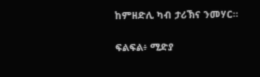ከምዘድሊ ካብ ታሪኽና ንመሃር።

ፍልፍል፥ ሚድያ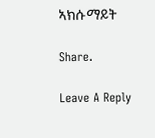ኣክሱማይት

Share.

Leave A Reply